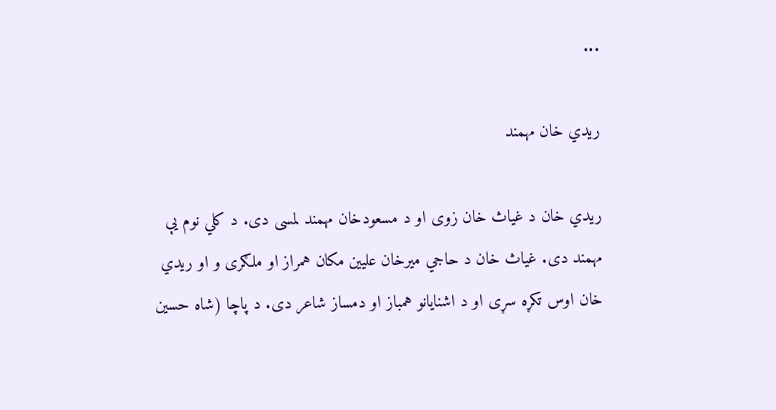...

ریدي خان مهمند

ریدي خان د غیاث خان زوی او د مسعودخان مهمند لمسی دی. د کلي نوم یې مهمند دی. غیاث خان د حاجي میرخان علیین مکان همراز او ملګری و او ریدي خان اوس تکړه سړی او د اشنایانو همباز او دمساز شاعر دی. د پاچا (شاه حسین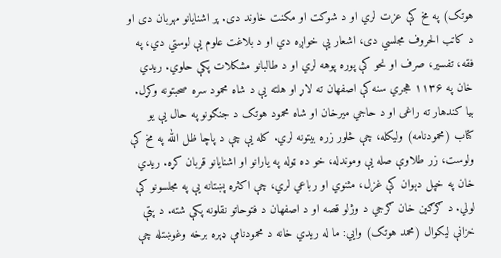هوتک) په مخ کې عزت لري او د شوکت او مکنت خاوند دی. پر اشنایانو مهربان دی او د کاتب الحروف مجلسي دی، اشعار یې خواږه دي او د بلاغت علوم یې لوستي دي، په فقه، تفسیر، صرف او نحو کې پوره پوهه لري او د طالبانو مشکلات پکې حلوي. ریدي خان په ۱۱۳۶ هجري سنه کې اصفهان ته لاړ او هلته یې د شاه محمود سره صحبتونه وکړل. بیا کندهار ته راغی او د حاجي میرخان او شاه محمود هوتک د جنګونو په حال یې یو کتاب (محمودنامه) ولیکله، چې څلور زره بیتونه لري. کله یې چې د پاچا ظل الله په مخ کې ولوست، زر طلاوې صله یې وموندله، خو ده ټوله په یارانو او اشنایانو قربان کړه. ریدي خان په خپل دېوان کې غزل، مثنوي او رباعي لري، چې اکثره پښتانه یې په مجلسونو کې لولي. د ګرګین خان ګرجي د وژلو قصه او د اصفهان د فتوحاتو نقلونه پکې شته. د پټې خزانې لیکوال (محمد هوتک) وايي: ما له ریدي خانه د محمودنامې ډېره برخه وغوښتله چې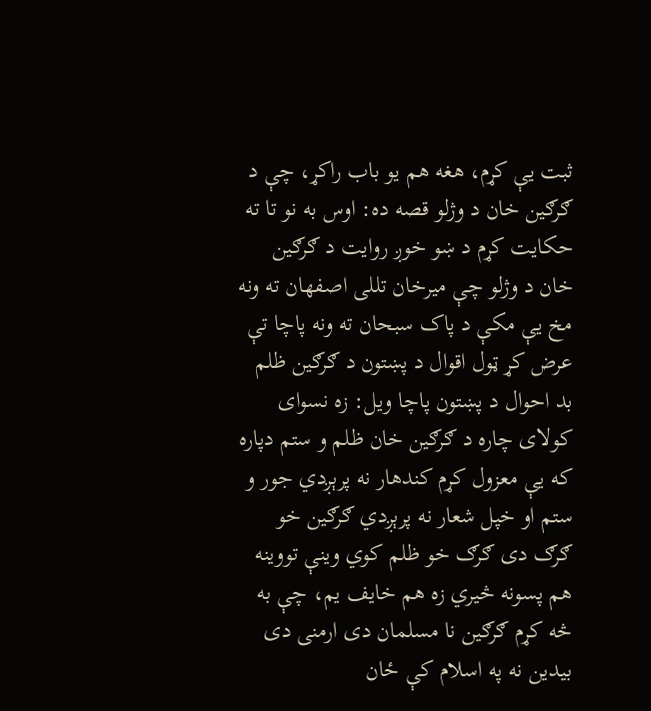ثبت یې کړم، هغه هم یو باب راکړ، چې د ګرګین خان د وژلو قصه ده: اوس به نو تا ته حکایت کړم د ښو خوږ روایت د ګرګین خان د وژلو چې میرخان تللی اصفهان ته ونه مخ یې مکې د پاک سبحان ته ونه پاچا تې عرض کړ ټول اقوال د پښتون د ګرګین ظلم بد احوال د پښتون پاچا ویل: زه نسوای کولای چاره د ګرګین خان ظلم و ستم دپاره که یې معزول کړم کندهار نه پرېږدي جور و ستم او خپل شعار نه پرېږدي ګرګین خو ګرګ دی ګرګ خو ظلم کوي وینې تووینه هم پسونه څیري زه هم خایف یم، چې به څه کړم ګرګین نا مسلمان دی ارمنی دی بیدین نه په اسلام کې ځان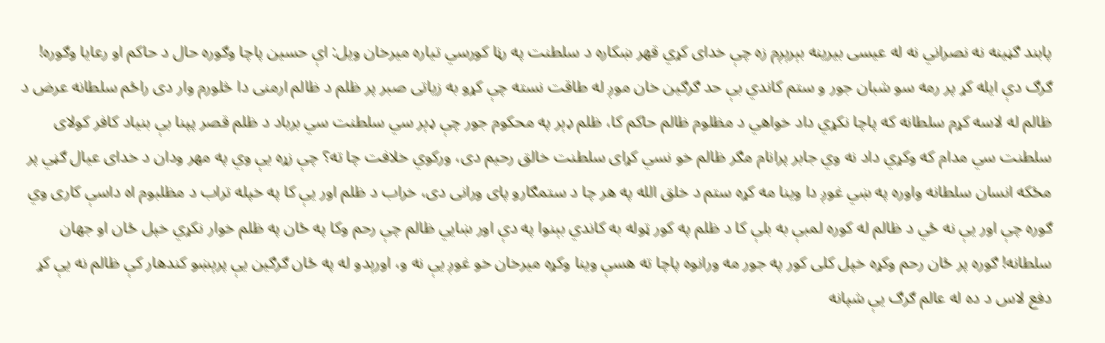پابند ګڼينه نه نصراني نه له عیسی بیرینه بېرېږم زه چې خدای کړي قهر ښکاره د سلطنت په رڼا کورسي تیاره میرخان ویل: اې حسین پاچا وګوره حال د حاکم او رعایا وګوره! ګرګ دې ایله کړ پر رمه سو شبان جور و ستم کاندي بې حد ګرګین خان موږ له طاقت نسته چې کړو به زیاتی صبر پر ظلم د ظالم ارمنی دا څلورم وار دی راځم سلطانه عرض د ظالم له لاسه کړم سلطانه که پاچا نکړي داد خواهي د مظلوم ظالم حاکم کا، ظلم ډېر په محکوم جور چې ډېر سي سلطنت سي برباد د ظلم قصر پپنا بې بنیاد کافر کولای سلطنت سي مدام که وکړي داد نه وي جابر پرانام مګر ظالم خو نسي کړای سلطنت خالق رحیم دی، ورکوي خلافت چا ته؟ چې زړه یې وي په مهر ودان د خدای عیال ګڼي پر مځکه انسان سلطانه واوره په ښي غوږ دا وینا مه کړه ستم د خلق الله په هر چا د ستمګارو پای ورانی دی، خراب د ظلم اور یې کا په خپله تراب د مظلبوم اه داسې کاری وي ګوره چې اور یې نه ځي د ظالم له کوره لمبې به بلې کا د ظلم په کور ټوله به کاندي بېنوا په دې اور ښايي ظالم چې رحم وکا په ځان په ظلم خوار نکړي خپل ځان او جهان سلطانه! ګوره پر ځان رحم وکړه خپل کلی کور په جور مه ورانوه پاچا ته هسې وینا وکړه میرخان خو غوږ یې نه و، اورېدو له په ځان ګرګین یې پرېښو کندهار کې ظالم نه یې کړ دفع لاس د ده له عالم ګرګ یې شپانه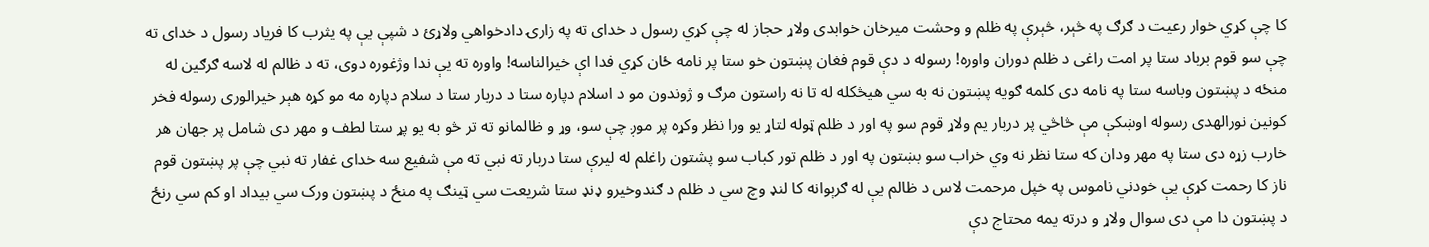کا چې کړي خوار رعیت د ګرګ په څېر، څېرې په ظلم و وحشت میرخان خوابدی ولاړ حجاز له چې کړي رسول د خدای ته په زارۍ دادخواهي ولاړئ د شپې یې په یثرب کا فریاد رسول د خدای ته چې سو قوم برباد ستا پر امت راغی د ظلم دوران واوره! رسوله د دې قوم فغان پښتون خو ستا پر نامه ځان کړي فدا اې خیرالناسه! واوره ته یې ندا وژغوره دوی، ته د ظالم له لاسه ګرګین له منځه د پښتون وباسه ستا په نامه دی کلمه ګویه پښتون نه به سي هیڅکله له تا نه راستون مرګ و ژوندون مو د اسلام دپاره ستا د دربار ستا د سلام دپاره مه مو کړه هېر خیرالوری رسوله فخر کونین نورالهدی رسوله اوښکې مې څاڅي پر دربار یم ولاړ قوم سو په اور د ظلم ټوله لتاړ یو ورا نظر وکړه پر موږ چې سو، وړ و ظالمانو ته تر څو به یو پړ ستا لطف و مهر دی شامل پر جهان هر خارب زړه دی ستا په مهر ودان که ستا نظر نه وي خراب سو بښتون په اور د ظلم تور کباب سو پشتون راغلم له لیرې ستا دربار ته نبي ته مې شفیع سه خدای غفار ته نبي چې پر پښتون قوم ناز کا رحمت کړې یې خودني ناموس په خپل مرحمت لاس د ظالم یې له ګرېوانه کا لنډ وچ سي د ظلم د ګندوخیرو ډنډ ستا شریعت سي ټینګ په منځ د پښتون ورک سي بیداد او کم سي رنځ د پښتون دا مې دی سوال ولاړ و درته یمه محتاج دې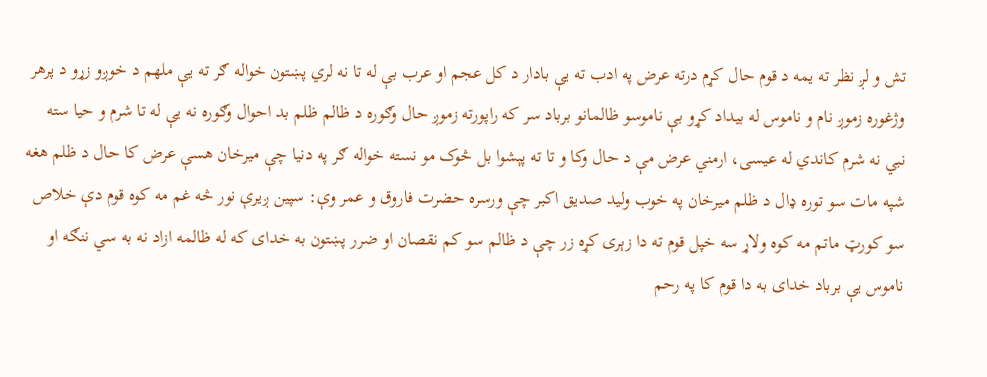تش و لږ نظر ته یمه د قوم حال کړم درته عرض په ادب ته یې بادار د کل عجم او عرب بې له تا نه لري پښتون خواله ګر ته یې ملهم د خوږو زړو د پرهر وژغوره زموږ نام و ناموس له بیداد کړو بې ناموسو ظالمانو برباد سر که راپورته زموږ حال وګوره د ظالم ظلم بد احوال وګوره نه یې له تا شرم و حیا سته نبي نه شرم کاندي له عیسی، ارمني عرض مې د حال وکا و تا ته پېشوا بل څوک مو نسته خواله ګر په دنیا چې میرخان هسې عرض کا حال د ظلم هغه شپه مات سو توره ډال د ظلم میرخان په خوب ولید صدیق اکبر چې ورسره حضرت فاروق و عمر وې: سپین ږیرې نور څه غم مه کوه قوم دې خلاص سو کورټ ماتم مه کوه ولاړ سه خپل قوم ته دا زېری کړه زر چې د ظالم سو کم نقصان او ضرر پښتون به خدای که له ظالمه ازاد نه به سي ننګه او ناموس یې برباد خدای به دا قوم کا په رحم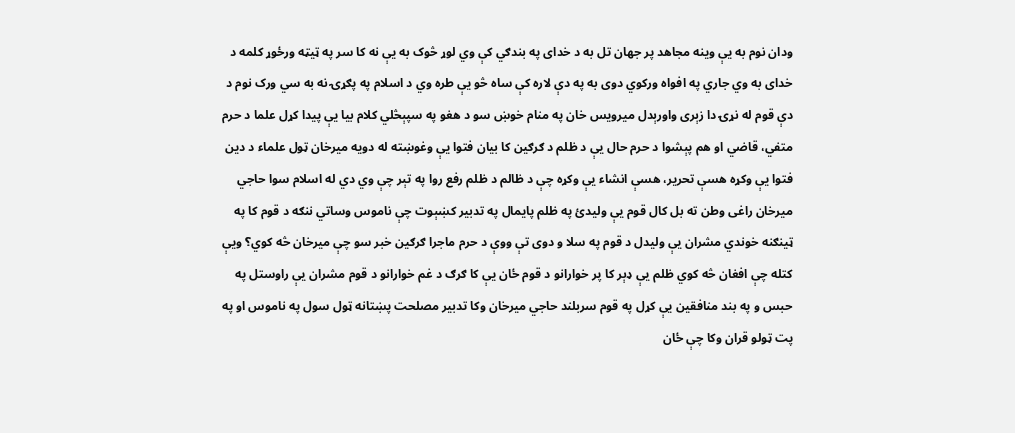ودان نوم به یې وینه مجاهد پر جهان تل به د خدای په بندګي کې وي لوړ څوک به یې نه کا سر په ټيټه ورځوړ کلمه د خدای به وي جاري په افواه ورکوي دوی به په دې لاره کې ساه څو یې طره وي د اسلام په پګړۍ نه به سي ورک نوم د دې قوم له نړۍ دا زېری واورېدل میرویس خان په منام خوښ سو د هغو په سپېڅلي کلام بیا یې پیدا کړل علما د حرم متفي، قاضي او هم پېشوا د حرم حال یې د ظلم د ګرګین کا بیان فتوا یې وغوښته له دویه میرخان ټول علماء د دین فتوا یې وکړه هسې تحریر، هسې انشاء یې وکړه چې د ظالم د ظلم رفع روا په تېر چې وي دي له اسلام سوا حاجي میرخان راغی وطن ته بل کال قوم یې ولیدئ په ظلم پایمال په تدبیر کښېوت چې ناموس وساتي ننګه د قوم کا په ټینګنه خوندي مشران یې ولیدل د قوم په سلا و دوی تې ووې د حرم ماجرا ګرګین خبر سو چې میرخان څه کوي؟ ویې کتله چې افغان څه کوي ظلم یې ډېر کا پر خوارانو د قوم ځان یې کا ګرګ د غم خوارانو د قوم مشران یې راوستل په حبس و په بند منافقین یې کړل په قوم سربلند حاجي میرخان وکا تدبیر مصلحت پښتانه ټول سول په ناموس او په پت ټولو قران وکا چې ځان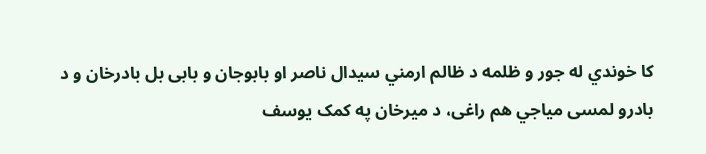کا خوندي له جور و ظلمه د ظالم ارمني سیدال ناصر او بابوجان و بابی بل بادرخان و د بادرو لمسی میاجي هم راغی، د میرخان په کمک یوسف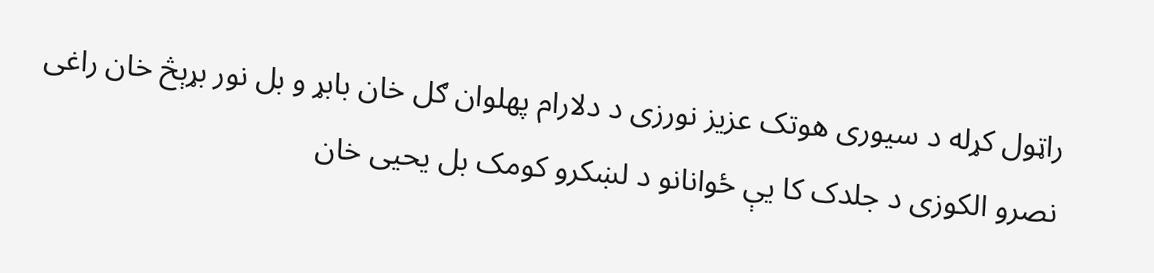راټول کړله د سیوری هوتک عزیز نورزی د دلارام پهلوان ګل خان بابړ و بل نور بړېڅ خان راغی نصرو الکوزی د جلدک کا یې ځوانانو د لښکرو کومک بل یحیی خان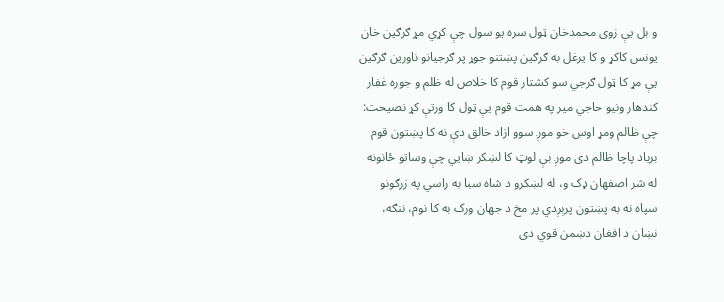و بل یې زوی محمدخان ټول سره یو سول چې کړي مړ ګرګین خان یونس کاکړ و کا یرغل به ګرګین پښتنو جوړ پر ګرجیانو ناورین ګرګین یې مړ کا ټول ګرجي سو کشتار قوم کا خلاص له ظلم و جوره غفار کندهار ونیو حاجي میر په همت قوم یې ټول کا ورتې کړ نصیحت: چې ظالم ومړ اوس خو موږ سوو ازاد خالق دې نه کا پښتون قوم برباد پاچا ظالم دی موږ بې لوټ کا لښکر ښايي چې وساتو ځانونه له شر اصفهان ډک و، له لښکرو د شاه سبا به راسي په زرګونو سپاه نه به پښتون پرېږدي پر مخ د جهان ورک به کا نوم، ننګه، نښان د افغان دښمن قوي دی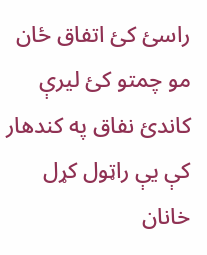راسئ کئ اتفاق ځان مو چمتو کئ لیرې کاندئ نفاق په کندهار کې یې راټول کړل خانان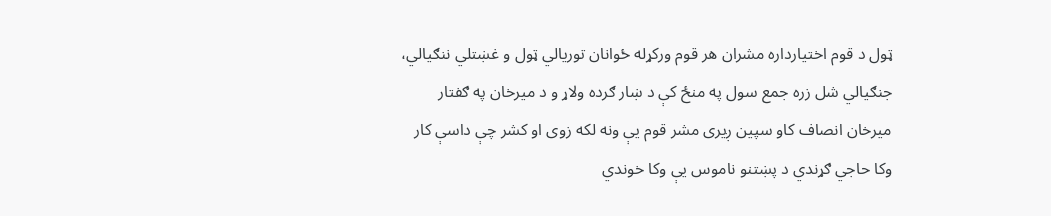ټول د قوم اختیارداره مشران هر قوم ورکړله ځوانان توریالي ټول و غښتلي ننګیالي، جنګیالي شل زره جمع سول په منځ کې د ښار ګرده ولاړ و د میرخان په ګفتار میرخان انصاف کاو سپين ږیری مشر قوم یې ونه لکه زوی او کشر چې داسې کار وکا حاجي ګړندي د پښتنو ناموس یې وکا خوندي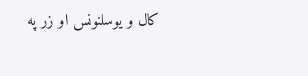کال و یوسلنونس او زر په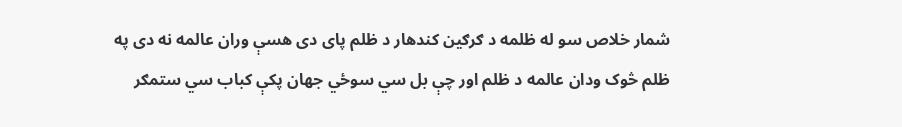شمار خلاص سو له ظلمه د ګرګین کندهار د ظلم پای دی هسې وران عالمه نه دی په ظلم څوک ودان عالمه د ظلم اور چې بل سي سوځي جهان پکې کباب سي ستمګر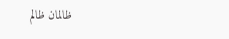ظالمان ظالم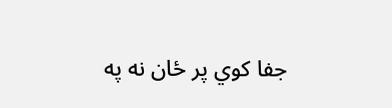جفا کوي پر ځان نه په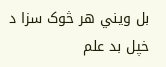بل ویني هر څوک سزا د خپل بد علم